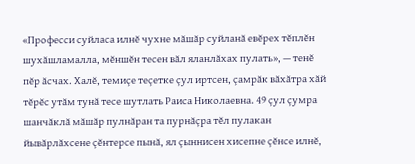«Професси суйласа илнĕ чухне мăшăр суйланă евĕрех тĕплĕн шухăшламалла, мĕншĕн тесен вăл яланлăхах пулать», — тенĕ пĕр ăсчах. Халĕ, темиçе теçетке çул иртсен, çамрăк вăхăтра хăй тĕрĕс утăм тунă тесе шутлать Раиса Николаевна. 49 çул çумра шанчăклă мăшăр пулнăран та пурнăçра тĕл пулакан йывăрлăхсене çĕнтерсе пынă, ял çыннисен хисепне çĕнсе илнĕ,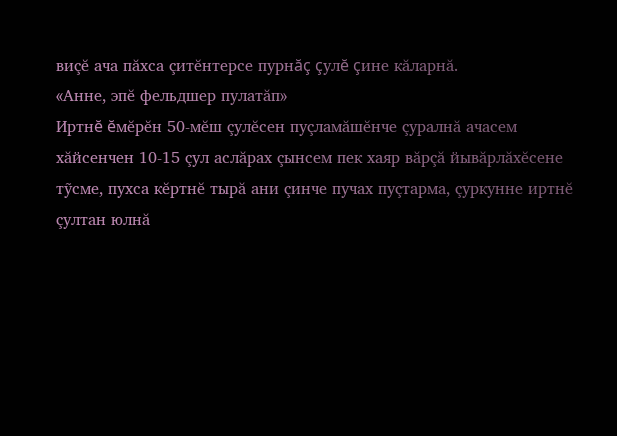виçĕ ача пăхса çитĕнтерсе пурнăç çулĕ çине кăларнă.
«Анне, эпĕ фельдшер пулатăп»
Иртнĕ ĕмĕрĕн 50-мĕш çулĕсен пуçламăшĕнче çуралнă ачасем хăйсенчен 10-15 çул аслăрах çынсем пек хаяр вăрçă йывăрлăхĕсене тỹсме, пухса кĕртнĕ тырă ани çинче пучах пуçтарма, çуркунне иртнĕ çултан юлнă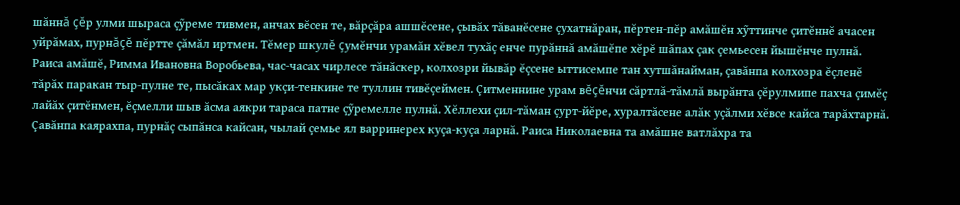шăннă çĕр улми шыраса çỹреме тивмен, анчах вĕсен те, вăрçăра ашшĕсене, çывăх тăванĕсене çухатнăран, пĕртен-пĕр амăшĕн хỹттинче çитĕннĕ ачасен уйрăмах, пурнăçĕ пĕртте çăмăл иртмен. Тĕмер шкулĕ çумĕнчи урамăн хĕвел тухăç енче пурăннă амăшĕпе хĕрĕ шăпах çак çемьесен йышĕнче пулнă. Раиса амăшĕ, Римма Ивановна Воробьева, час-часах чирлесе тăнăскер, колхозри йывăр ĕçсене ыттисемпе тан хутшăнайман, çавăнпа колхозра ĕçленĕ тăрăх паракан тыр-пулне те, пысăках мар укçи-тенкине те туллин тивĕçеймен. Çитменнине урам вĕçĕнчи сăртлă-тăмлă вырăнта çĕрулмипе пахча çимĕç лайăх çитĕнмен, ĕçмелли шыв ăсма аякри тараса патне çỹремелле пулнă. Хĕллехи çил-тăман çурт-йĕре, хуралтăсене алăк уçăлми хĕвсе кайса тарăхтарнă. Çавăнпа каярахпа, пурнăç сыпăнса кайсан, чылай çемье ял варринерех куçа-куçа ларнă. Раиса Николаевна та амăшне ватлăхра та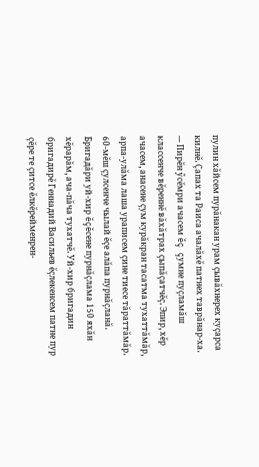пулин хăйсем пурăнакан урам çывăхнерех куçарса килнĕ. Çапах та Раиса ачалăхĕ патнех таврăнар-ха.
— Пирĕн ỹсĕмри ачасем ĕç çумне пуçламăш классенче вĕреннĕ вăхăтрах çыпăçатчĕç. Эпир, хĕр ачасем, анасене çум курăкран тасатма тухаттăмăр, арпа-улăма лаша ураписем çине тиесе тăраттăмăр. 60-мĕш çулсенче чылай ĕçе алăпа пурнăçланă. Бригадăри уй-хир ĕçĕсене пурнăçлама 150 яхăн хĕрарăм, ача-пăча тухатчĕ. Уй-хир бригадин бригадирĕ Геннадий Васильев ĕçлекенсем патне пур çĕре те çитсе ĕлкĕрейменрен-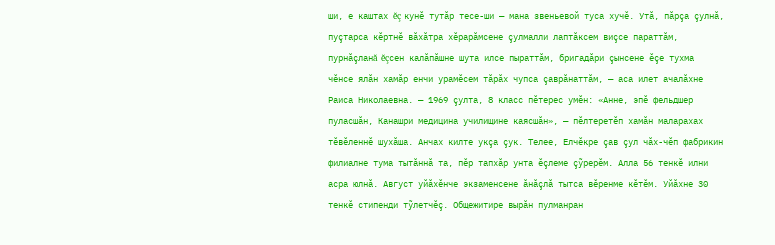ши, е каштах ĕç кунĕ тутăр тесе-ши — мана звеньевой туса хучĕ. Утă, пăрçа çулнă, пуçтарса кĕртнĕ вăхăтра хĕрарăмсене çулмалли лаптăксем виçсе параттăм, пурнăçланă ĕçсен калăпăшне шута илсе пыраттăм, бригадăри çынсене ĕçе тухма чĕнсе ялăн хамăр енчи урамĕсем тăрăх чупса çаврăнаттăм, — аса илет ачалăхне Раиса Николаевна. — 1969 çулта, 8 класс пĕтерес умĕн: «Анне, эпĕ фельдшер пуласшăн, Канашри медицина училищине каясшăн», — пĕлтеретĕп хамăн маларахах тĕвĕленнĕ шухăша. Анчах килте укçа çук. Телее, Елчĕкре çав çул чăх-чĕп фабрикин филиалне тума тытăннă та, пĕр тапхăр унта ĕçлеме çỹрерĕм. Алла 56 тенкĕ илни асра юлнă. Август уйăхĕнче экзаменсене ăнăçлă тытса вĕренме кĕтĕм. Уйăхне 30 тенкĕ стипенди тỹлетчĕç. Общежитире вырăн пулманран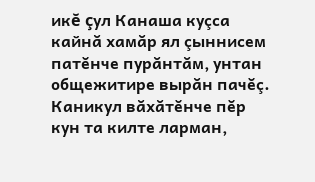икĕ çул Канаша куçса кайнă хамăр ял çыннисем патĕнче пурăнтăм, унтан общежитире вырăн пачĕç. Каникул вăхăтĕнче пĕр кун та килте ларман,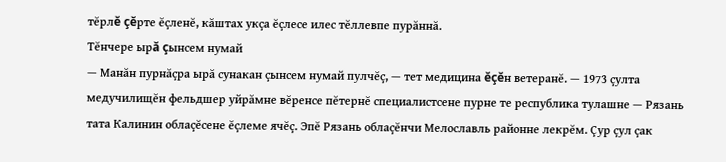тĕрлĕ çĕрте ĕçленĕ, кăштах укçа ĕçлесе илес тĕллевпе пурăннă.
Тĕнчере ырă çынсем нумай
— Манăн пурнăçра ырă сунакан çынсем нумай пулчĕç, — тет медицина ĕçĕн ветеранĕ. — 1973 çулта медучилищĕн фельдшер уйрăмне вĕренсе пĕтернĕ специалистсене пурне те республика тулашне — Рязань тата Калинин облаçĕсене ĕçлеме ячĕç. Эпĕ Рязань облаçĕнчи Мелославль районне лекрĕм. Çур çул çак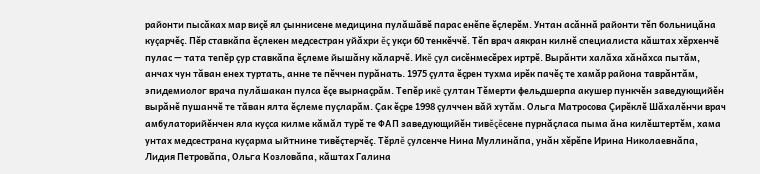районти пысăках мар виçĕ ял çыннисене медицина пулăшăвĕ парас енĕпе ĕçлерĕм. Унтан асăннă районти тĕп больницăна куçарчĕç. Пĕр ставкăпа ĕçлекен медсестран уйăхри ĕç укçи 60 тенкĕччĕ. Тĕп врач аякран килнĕ специалиста кăштах хĕрхенчĕ пулас — тата тепĕр çур ставкăпа ĕçлеме йышăну кăларчĕ. Икĕ çул сисĕнмесĕрех иртрĕ. Вырăнти халăха хăнăхса пытăм, анчах чун тăван енех туртать, анне те пĕччен пурăнать. 1975 çулта ĕçрен тухма ирĕк пачĕç те хамăр района таврăнтăм, эпидемиолог врача пулăшакан пулса ĕçе вырнаçрăм. Тепĕр икĕ çултан Тĕмерти фельдшерпа акушер пункчĕн заведующийĕн вырăнĕ пушанчĕ те тăван ялта ĕçлеме пуçларăм. Çак ĕçре 1998 çулччен вăй хутăм. Ольга Матросова Çирĕклĕ Шăхалĕнчи врач амбулаторийĕнчен яла куçса килме кăмăл турĕ те ФАП заведующийĕн тивĕçĕсене пурнăçласа пыма ăна килĕштертĕм, хама унтах медсестрана куçарма ыйтнине тивĕçтерчĕç. Тĕрлĕ çулсенче Нина Муллинăпа, унăн хĕрĕпе Ирина Николаевнăпа, Лидия Петровăпа, Ольга Козловăпа, кăштах Галина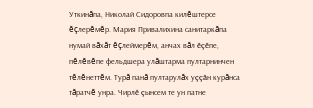Уткинăпа, Николай Сидоровпа килĕштерсе ĕçлерĕмĕр. Мария Привалихина санитаркăпа нумай вăхăт ĕçлеймерĕм, анчах вăл ĕçĕпе, пĕлĕвĕпе фельдшера улăштарма пултарнинчен тĕлĕнеттĕм. Турă панă пултарулăх уççăн курăнса тăратчĕ унра. Чирлĕ çынсем те ун патне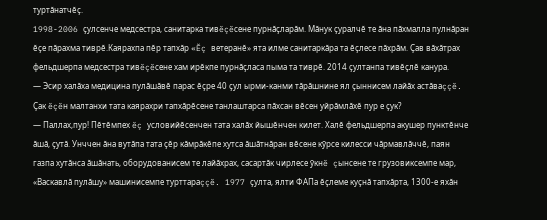туртăнатчĕç.
1998-2006 çулсенче медсестра, санитарка тивĕçĕсене пурнăçларăм. Мăнук çуралчĕ те ăна пăхмалла пулнăран ĕçе пăрахма тиврĕ.Каярахпа пĕр тапхăр «Ĕç ветеранĕ» ята илме санитаркăра та ĕçлесе пăхрăм. Çав вăхăтрах фельдшерпа медсестра тивĕçĕсене хам ирĕкпе пурнăçласа пыма та тиврĕ. 2014 çултанпа тивĕçлĕ канура.
— Эсир халăха медицина пулăшăвĕ парас ĕçре 40 çул ырми-канми тăрăшнине ял çыннисем лайăх астăваççĕ. Çак ĕçĕн малтанхи тата каярахри тапхăрĕсене танлаштарса пăхсан вĕсен уйрăмлăхĕ пур е çук?
— Паллах,пур! Пĕтĕмпех ĕç условийĕсенчен тата халăх йышĕнчен килет. Халĕ фельдшерпа акушер пунктĕнче ăшă, çутă. Унччен ăна вутăпа тата çĕр кăмрăкĕпе хутса ăшăтнăран вĕсене кỹрсе килесси чăрмавлăччĕ, паян газпа хутăнса ăшăнать, оборудованисем те лайăхрах, сасартăк чирлесе ỹкнĕ çынсене те грузовиксемпе мар, «Васкавлă пулăшу» машинисемпе турттараççĕ. 1977 çулта, ялти ФАПа ĕçлеме куçнă тапхăрта, 1300-е яхăн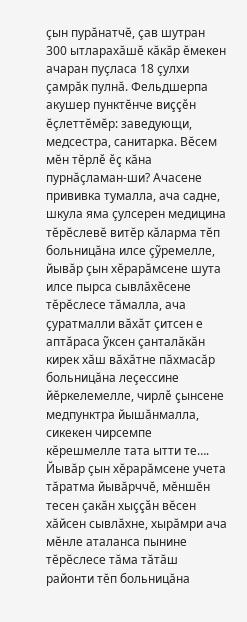çын пурăнатчĕ, çав шутран 300 ытларахăшĕ кăкăр ĕмекен ачаран пуçласа 18 çулхи çамрăк пулнă. Фельдшерпа акушер пунктĕнче виççĕн ĕçлеттĕмĕр: заведующи, медсестра, санитарка. Вĕсем мĕн тĕрлĕ ĕç кăна пурнăçламан-ши? Ачасене прививка тумалла, ача садне, шкула яма çулсерен медицина тĕрĕслевĕ витĕр кăларма тĕп больницăна илсе çỹремелле, йывăр çын хĕрарăмсене шута илсе пырса сывлăхĕсене тĕрĕслесе тăмалла, ача çуратмалли вăхăт çитсен е аптăраса ỹксен çанталăкăн кирек хăш вăхăтне пăхмасăр больницăна леçессине йĕркелемелле, чирлĕ çынсене медпунктра йышăнмалла, сикекен чирсемпе кĕрешмелле тата ытти те….
Йывăр çын хĕрарăмсене учета тăратма йывăрччĕ, мĕншĕн тесен çакăн хыççăн вĕсен хăйсен сывлăхне, хырăмри ача мĕнле аталанса пынине тĕрĕслесе тăма тăтăш районти тĕп больницăна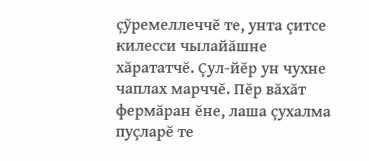çỹремеллеччĕ те, унта çитсе килесси чылайăшне хăрататчĕ. Çул-йĕр ун чухне чаплах марччĕ. Пĕр вăхăт фермăран ĕне, лаша çухалма пуçларĕ те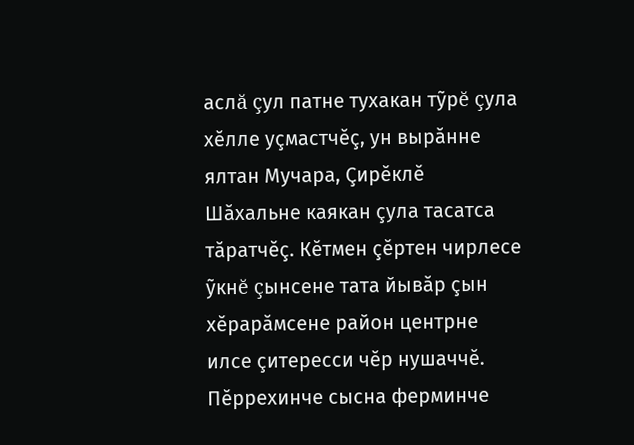аслă çул патне тухакан тỹрĕ çула хĕлле уçмастчĕç, ун вырăнне ялтан Мучара, Çирĕклĕ Шăхальне каякан çула тасатса тăратчĕç. Кĕтмен çĕртен чирлесе ỹкнĕ çынсене тата йывăр çын хĕрарăмсене район центрне илсе çитересси чĕр нушаччĕ. Пĕррехинче сысна ферминче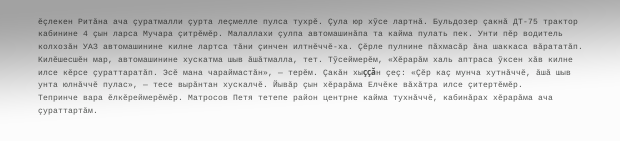ĕçлекен Ритăна ача çуратмалли çурта леçмелле пулса тухрĕ. Çула юр хỹсе лартнă. Бульдозер çакнă ДТ-75 трактор кабинине 4 çын ларса Мучара çитрĕмĕр. Малаллахи çулпа автомашинăпа та кайма пулать пек. Унти пĕр водитель колхозăн УАЗ автомашинине килне лартса тăни çинчен илтнĕччĕ-ха. Çĕрле пулнине пăхмасăр ăна шаккаса вăрататăп. Килĕшесшĕн мар, автомашинине хускатма шыв ăшăтмалла, тет. Тỹсеймерĕм, «Хĕрарăм халь аптраса ỹксен хăв килне илсе кĕрсе çураттаратăп. Эсĕ мана чараймастăн», — терĕм. Çакăн хыççăн çеç: «Çĕр каç мунча хутнăччĕ, ăшă шыв унта юлнăччĕ пулас», — тесе вырăнтан хускалчĕ. Йывăр çын хĕрарăма Елчĕке вăхăтра илсе çитертĕмĕр.
Тепринче вара ĕлкĕреймерĕмĕр. Матросов Петя тетепе район центрне кайма тухнăччĕ, кабинăрах хĕрарăма ача çураттартăм.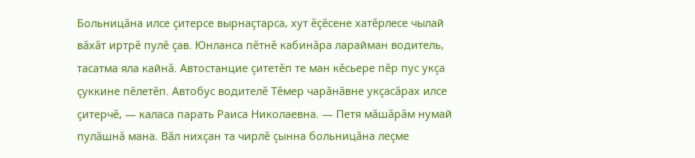Больницăна илсе çитерсе вырнаçтарса, хут ĕçĕсене хатĕрлесе чылай вăхăт иртрĕ пулĕ çав. Юнланса пĕтнĕ кабинăра ларайман водитель, тасатма яла кайнă. Автостанцие çитетĕп те ман кĕсьере пĕр пус укçа çуккине пĕлетĕп. Автобус водителĕ Тĕмер чарăнăвне укçасăрах илсе çитерчĕ, — каласа парать Раиса Николаевна. — Петя мăшăрăм нумай пулăшнă мана. Вăл нихçан та чирлĕ çынна больницăна леçме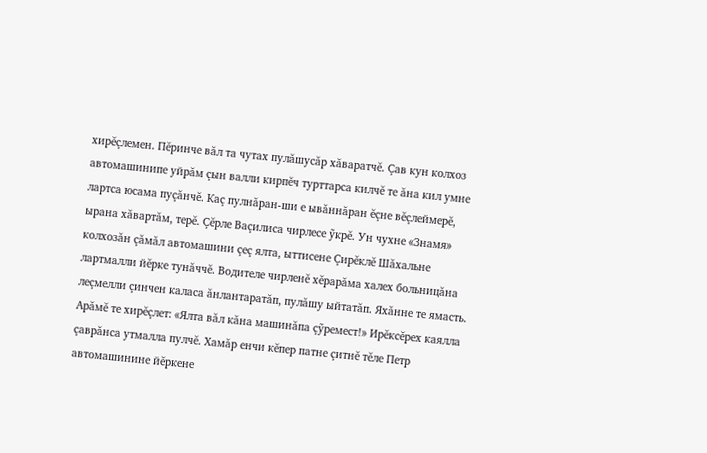хирĕçлемен. Пĕринче вăл та чутах пулăшусăр хăваратчĕ. Çав кун колхоз автомашинипе уйрăм çын валли кирпĕч турттарса килчĕ те ăна кил умне лартса юсама пуçăнчĕ. Каç пулнăран-ши е ывăннăран ĕçне вĕçлеймерĕ, ырана хăвартăм, терĕ. Çĕрле Ваçилиса чирлесе ỹкрĕ. Ун чухне «Знамя» колхозăн çăмăл автомашини çеç ялта, ыттисене Çирĕклĕ Шăхальне лартмалли йĕрке тунăччĕ. Водителе чирленĕ хĕрарăма халех больницăна леçмелли çинчен каласа ăнлантаратăп, пулăшу ыйтатăп. Яхăнне те ямасть. Арăмĕ те хирĕçлет: «Ялта вăл кăна машинăпа çỹремест!» Ирĕксĕрех каялла çаврăнса утмалла пулчĕ. Хамăр енчи кĕпер патне çитнĕ тĕле Петр автомашинине йĕркене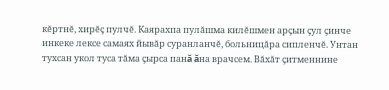кĕртнĕ, хирĕç пулчĕ. Каярахпа пулăшма килĕшмен арçын çул çинче инкеке лексе самаях йывăр суранланчĕ, больницăра сипленчĕ. Унтан тухсан укол туса тăма çырса панă ăна врачсем. Вăхăт çитменнине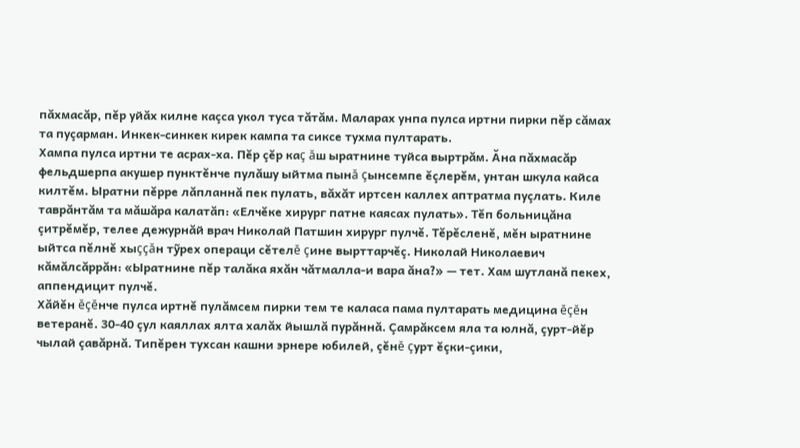пăхмасăр, пĕр уйăх килне каçса укол туса тăтăм. Маларах унпа пулса иртни пирки пĕр сăмах та пуçарман. Инкек-синкек кирек кампа та сиксе тухма пултарать.
Хампа пулса иртни те асрах-ха. Пĕр çĕр каç ăш ыратнине туйса выртрăм. Ăна пăхмасăр фельдшерпа акушер пунктĕнче пулăшу ыйтма пынă çынсемпе ĕçлерĕм, унтан шкула кайса килтĕм. Ыратни пĕрре лăпланнă пек пулать, вăхăт иртсен каллех аптратма пуçлать. Киле таврăнтăм та мăшăра калатăп: «Елчĕке хирург патне каясах пулать». Тĕп больницăна çитрĕмĕр, телее дежурнăй врач Николай Патшин хирург пулчĕ. Тĕрĕсленĕ, мĕн ыратнине ыйтса пĕлнĕ хыççăн тỹрех операци сĕтелĕ çине вырттарчĕç. Николай Николаевич кăмăлсăррăн: «Ыратнине пĕр талăка яхăн чăтмалла-и вара ăна?» — тет. Хам шутланă пекех, аппендицит пулчĕ.
Хăйĕн ĕçĕнче пулса иртнĕ пулăмсем пирки тем те каласа пама пултарать медицина ĕçĕн ветеранĕ. 30-40 çул каяллах ялта халăх йышлă пурăннă. Çамрăксем яла та юлнă, çурт-йĕр чылай çавăрнă. Типĕрен тухсан кашни эрнере юбилей, çĕнĕ çурт ĕçки-çики,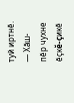туй иртнĕ.
— Хăш-пĕр чухне ĕçкĕ-çикĕ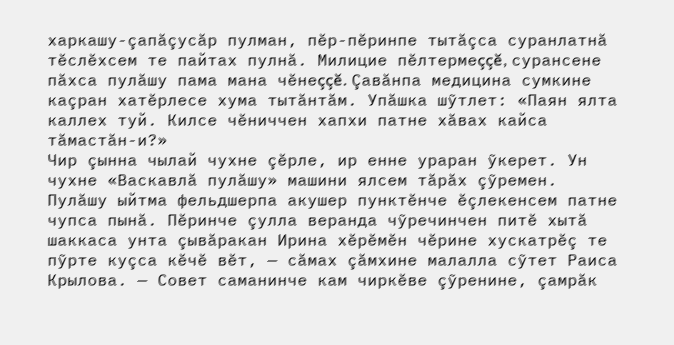харкашу-çапăçусăр пулман, пĕр-пĕринпе тытăçса суранлатнă тĕслĕхсем те пайтах пулнă. Милицие пĕлтермеççĕ, сурансене пăхса пулăшу пама мана чĕнеççĕ. Çавăнпа медицина сумкине каçран хатĕрлесе хума тытăнтăм. Упăшка шỹтлет: «Паян ялта каллех туй. Килсе чĕниччен хапхи патне хăвах кайса тăмастăн-и?»
Чир çынна чылай чухне çĕрле, ир енне ураран ỹкерет. Ун чухне «Васкавлă пулăшу» машини ялсем тăрăх çỹремен. Пулăшу ыйтма фельдшерпа акушер пунктĕнче ĕçлекенсем патне чупса пынă. Пĕринче çулла веранда чỹречинчен питĕ хытă шаккаса унта çывăракан Ирина хĕрĕмĕн чĕрине хускатрĕç те пỹрте куçса кĕчĕ вĕт, — сăмах çăмхине малалла сỹтет Раиса Крылова. — Совет саманинче кам чиркĕве çỹренине, çамрăк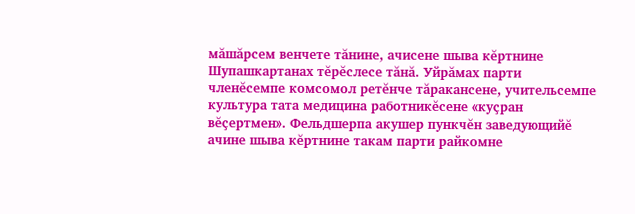мăшăрсем венчете тăнине, ачисене шыва кĕртнине Шупашкартанах тĕрĕслесе тăнă. Уйрăмах парти членĕсемпе комсомол ретĕнче тăракансене, учительсемпе культура тата медицина работникĕсене «куçран вĕçертмен». Фельдшерпа акушер пункчĕн заведующийĕ ачине шыва кĕртнине такам парти райкомне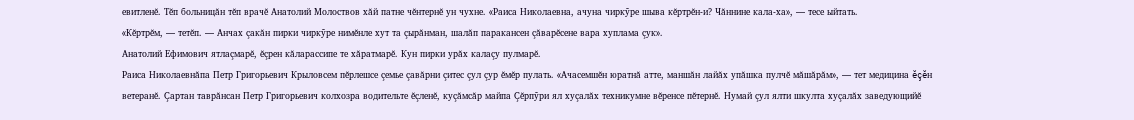евитленĕ. Тĕп больницăн тĕп врачĕ Анатолий Молоствов хăй патне чĕнтернĕ ун чухне. «Раиса Николаевна, ачуна чиркỹре шыва кĕртрĕн-и? Чăннине кала-ха», — тесе ыйтать.
«Кĕртрĕм, — тетĕп. — Анчах çакăн пирки чиркỹре нимĕнле хут та çырăнман, шалăп паракансен çăварĕсене вара хуплама çук».
Анатолий Ефимович ятлаçмарĕ, ĕçрен кăларассипе те хăратмарĕ. Кун пирки урăх калаçу пулмарĕ.
Раиса Николаевнăпа Петр Григорьевич Крыловсем пĕрлешсе çемье çавăрни çитес çул çур ĕмĕр пулать. «Ачасемшĕн юратнă атте, маншăн лайăх упăшка пулчĕ мăшăрăм», — тет медицина ĕçĕн ветеранĕ. Çартан таврăнсан Петр Григорьевич колхозра водительте ĕçленĕ, куçăмсăр майпа Çĕрпỹри ял хуçалăх техникумне вĕренсе пĕтернĕ. Нумай çул ялти шкулта хуçалăх заведующийĕ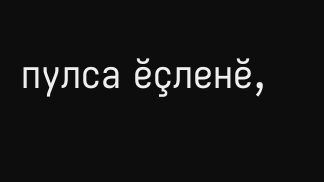пулса ĕçленĕ,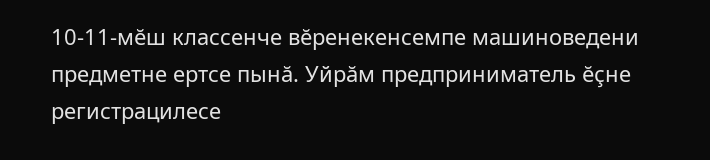10-11-мĕш классенче вĕренекенсемпе машиноведени предметне ертсе пынă. Уйрăм предприниматель ĕçне регистрацилесе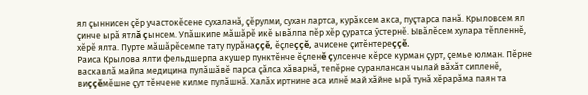ял çыннисен çĕр участокĕсене сухаланă, çĕрулми, сухан лартса, курăксем акса, пуçтарса панă. Крыловсем ял çинче ырă ятлă çынсем. Упăшкипе мăшăрĕ икĕ ывăлпа пĕр хĕр çуратса ỹстернĕ. Ывăлĕсем хулара тĕпленнĕ, хĕрĕ ялта. Пурте мăшăрĕсемпе тату пурăнаççĕ, ĕçлеççĕ, ачисене çитĕнтереççĕ.
Раиса Крылова ялти фельдшерпа акушер пунктĕнче ĕçленĕ çулсенче кĕрсе курман çурт, çемье юлман. Пĕрне васкавлă майпа медицина пулăшăвĕ парса çăлса хăварнă, тепĕрне суранлансан чылай вăхăт сипленĕ, виççĕмĕшне çут тĕнчене килме пулăшнă. Халăх иртнине аса илнĕ май хăйне ырă тунă хĕрарăма паян та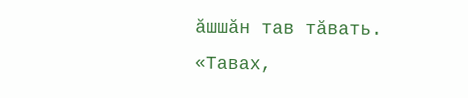ăшшăн тав тăвать. «Тавах,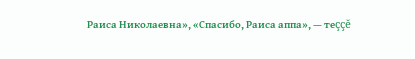Раиса Николаевна», «Спасибо, Раиса аппа», — теççĕ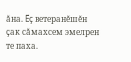ăна. Ĕç ветеранĕшĕн çак сăмахсем эмелрен те паха.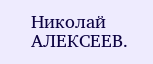Николай АЛЕКСЕЕВ.